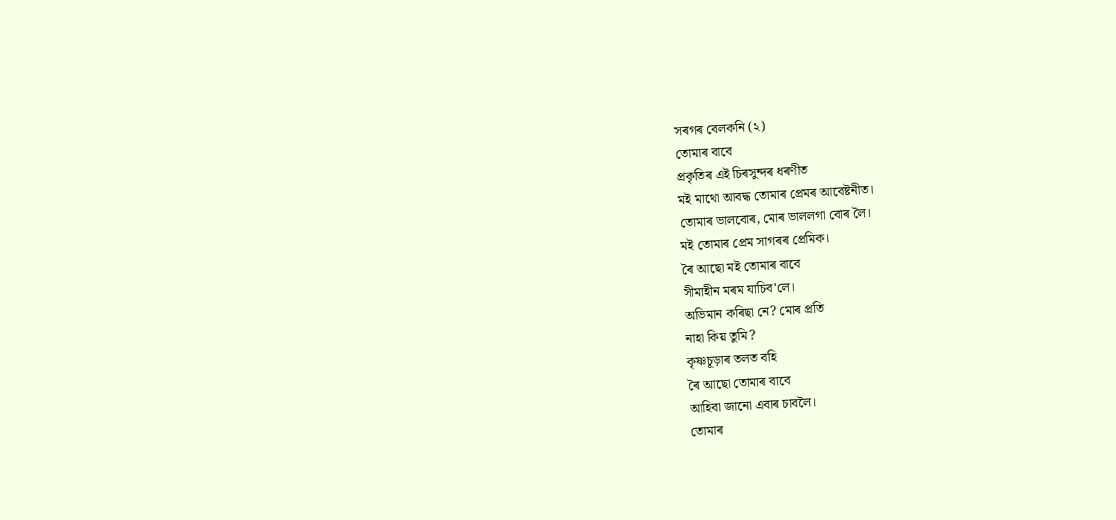সৰগৰ বেলকনি (২)
তোমাৰ বাবে
প্ৰকৃতিৰ এই চিৰসুন্দৰ ধৰণীত
মই মাথো আবদ্ধ তোমাৰ প্ৰেমৰ আবেষ্টনীত।
তোমাৰ ভালবোৰ, মোৰ ভাললগা বোৰ লৈ।
মই তোমাৰ প্ৰেম সাগৰৰ প্ৰেমিক।
ৰৈ আছো মই তোমাৰ বাবে
সীমাহীন মৰম যাচিব'লে।
অভিমান কৰিছা নে? মোৰ প্ৰতি
নাহা কিয় তুমি?
কৃষ্ণচূড়াৰ তলত বহি
ৰৈ আছো তোমাৰ বাবে
আহিবা জানো এবাৰ চাবলৈ।
তোমাৰ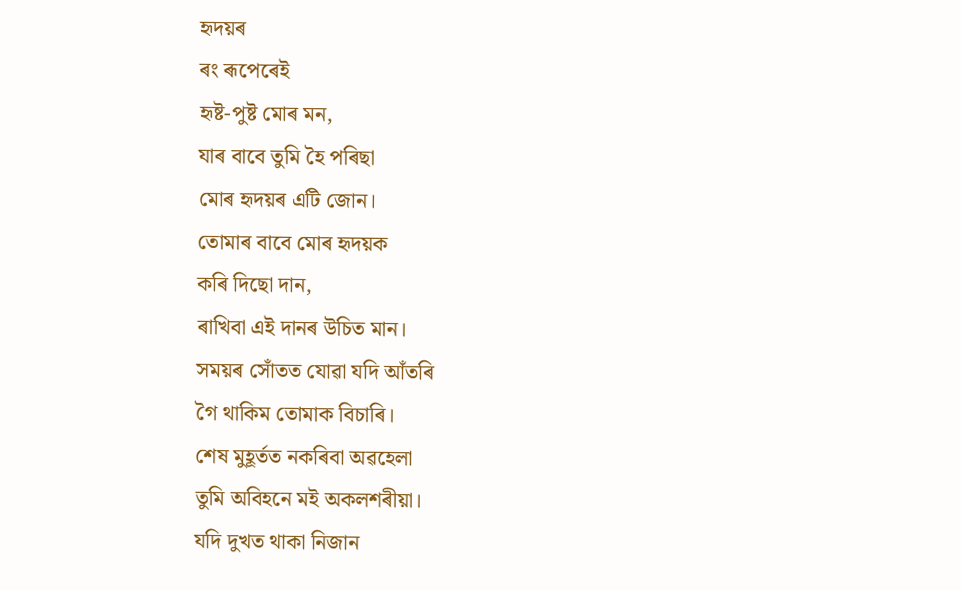হৃদয়ৰ
ৰং ৰূপেৰেই
হৃষ্ট-পুষ্ট মোৰ মন,
যাৰ বাবে তুমি হৈ পৰিছা
মোৰ হৃদয়ৰ এটি জোন।
তোমাৰ বাবে মোৰ হৃদয়ক
কৰি দিছো দান,
ৰাখিবা এই দানৰ উচিত মান।
সময়ৰ সোঁতত যোৱা যদি আঁতৰি
গৈ থাকিম তোমাক বিচাৰি।
শেষ মুহূৰ্তত নকৰিবা অৱহেলা
তুমি অবিহনে মই অকলশৰীয়া।
যদি দুখত থাকা নিজান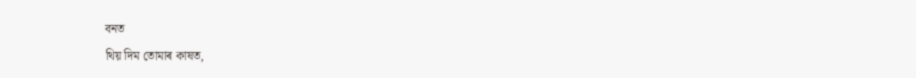বনত
থিয় দিম তোমাৰ কাষত,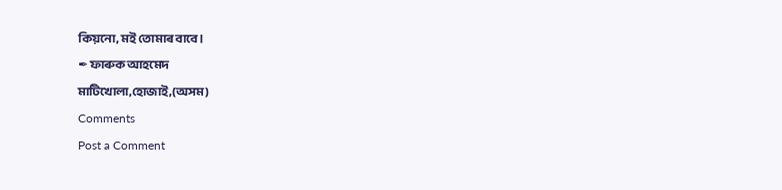কিয়নো, মই তোমাৰ বাবে।
✒ ফাৰুক আহমেদ
মাটিখোলা,হোজাই,(অসম)
Comments
Post a Comment